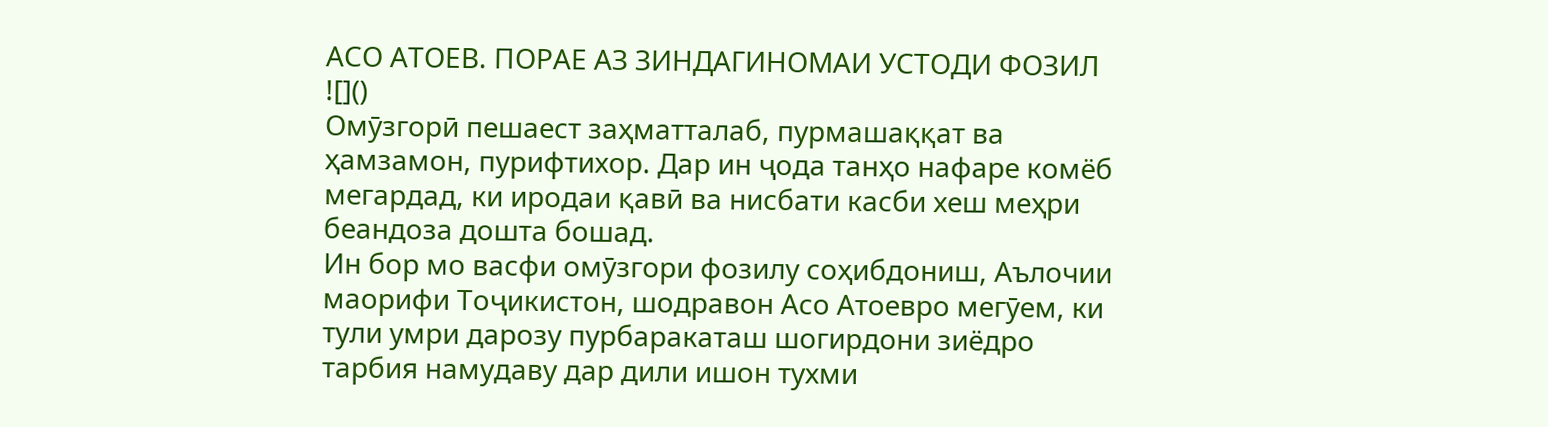АСО АТОЕВ. ПОРАЕ АЗ ЗИНДАГИНОМАИ УСТОДИ ФОЗИЛ
![]()
Омӯзгорӣ пешаест заҳматталаб, пурмашаққат ва ҳамзамон, пурифтихор. Дар ин ҷода танҳо нафаре комёб мегардад, ки иродаи қавӣ ва нисбати касби хеш меҳри беандоза дошта бошад.
Ин бор мо васфи омӯзгори фозилу соҳибдониш, Аълочии маорифи Тоҷикистон, шодравон Асо Атоевро мегӯем, ки тули умри дарозу пурбаракаташ шогирдони зиёдро тарбия намудаву дар дили ишон тухми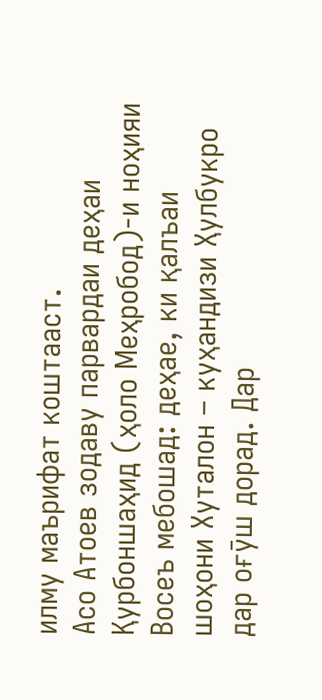илму маърифат коштааст.
Асо Атоев зодаву парвардаи деҳаи Қурбоншаҳид (ҳоло Меҳробод)-и ноҳияи Восеъ мебошад: деҳае, ки қалъаи шоҳони Хуталон – куҳандизи Ҳулбукро дар оғӯш дорад. Дар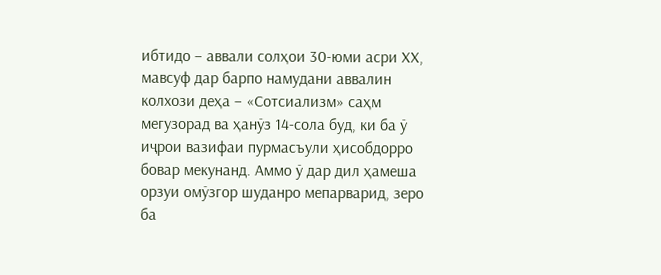ибтидо – аввали солҳои 30-юми асри ХХ, мавсуф дар барпо намудани аввалин колхози деҳа – «Сотсиализм» саҳм мегузорад ва ҳанӯз 14-сола буд, ки ба ӯ иҷрои вазифаи пурмасъули ҳисобдорро бовар мекунанд. Аммо ӯ дар дил ҳамеша орзуи омӯзгор шуданро мепарварид, зеро ба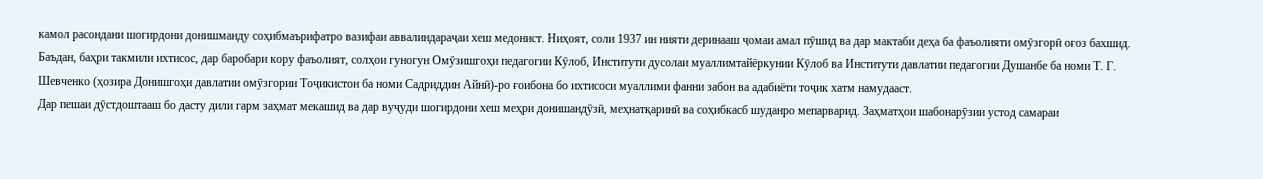камол расондани шогирдони донишманду соҳибмаърифатро вазифаи аввалиндараҷаи хеш медонист. Ниҳоят, соли 1937 ин нияти деринааш ҷомаи амал пӯшид ва дар мактаби деҳа ба фаъолияти омӯзгорӣ оғоз бахшид. Баъдан, баҳри такмили ихтисос, дар баробари кору фаъолият, солҳои гуногун Омӯзишгоҳи педагогии Кӯлоб, Институти дусолаи муаллимтайёркунии Кӯлоб ва Институти давлатии педагогии Душанбе ба номи Т. Г. Шевченко (ҳозира Донишгоҳи давлатии омӯзгории Тоҷикистон ба номи Садриддин Айнӣ)-ро ғоибона бо ихтисоси муаллими фанни забон ва адабиёти тоҷик хатм намудааст.
Дар пешаи дӯстдоштааш бо дасту дили гарм заҳмат мекашид ва дар вуҷуди шогирдони хеш меҳри донишандӯзӣ, меҳнатқаринӣ ва соҳибкасб шуданро мепарварид. Заҳматҳои шабонарӯзии устод самараи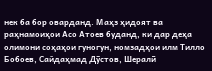нек ба бор оварданд. Маҳз ҳидоят ва раҳнамоиҳои Асо Атоев буданд, ки дар деҳа олимони соҳаҳои гуногун, номзадҳои илм Тилло Бобоев, Сайдаҳмад Дӯстов, Шералӣ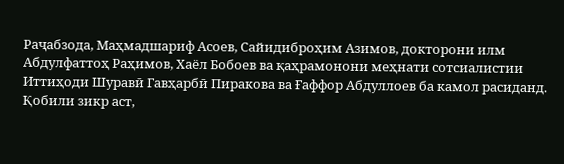Раҷабзода, Маҳмадшариф Асоев, Сайидиброҳим Азимов, докторони илм Абдулфаттоҳ Раҳимов, Хаёл Бобоев ва қаҳрамонони меҳнати сотсиалистии Иттиҳоди Шуравӣ Гавҳарбӣ Пиракова ва Ғаффор Абдуллоев ба камол расиданд.
Қобили зикр аст,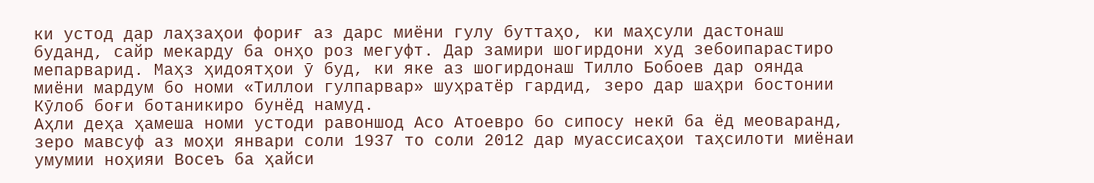ки устод дар лаҳзаҳои фориғ аз дарс миёни гулу буттаҳо, ки маҳсули дастонаш буданд, сайр мекарду ба онҳо роз мегуфт. Дар замири шогирдони худ зебоипарастиро мепарварид. Маҳз ҳидоятҳои ӯ буд, ки яке аз шогирдонаш Тилло Бобоев дар оянда миёни мардум бо номи «Тиллои гулпарвар» шуҳратёр гардид, зеро дар шаҳри бостонии Кӯлоб боғи ботаникиро бунёд намуд.
Аҳли деҳа ҳамеша номи устоди равоншод Асо Атоевро бо сипосу некӣ ба ёд меоваранд, зеро мавсуф аз моҳи январи соли 1937 то соли 2012 дар муассисаҳои таҳсилоти миёнаи умумии ноҳияи Восеъ ба ҳайси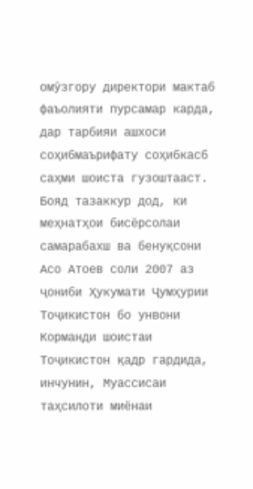омӯзгору директори мактаб фаъолияти пурсамар карда, дар тарбияи ашхоси соҳибмаърифату соҳибкасб саҳми шоиста гузоштааст.
Бояд тазаккур дод, ки меҳнатҳои бисёрсолаи самарабахш ва бенуқсони Асо Атоев соли 2007 аз ҷониби Ҳукумати Ҷумҳурии Тоҷикистон бо унвони Корманди шоистаи Тоҷикистон қадр гардида, инчунин, Муассисаи таҳсилоти миёнаи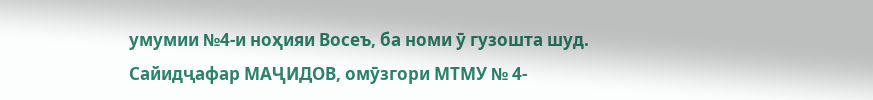умумии №4-и ноҳияи Восеъ, ба номи ӯ гузошта шуд.
Сайидҷафар МАҶИДОВ, омӯзгори МТМУ № 4-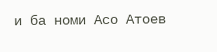и ба номи Асо Атоев